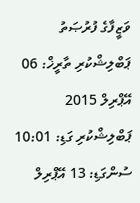ވަޒީފާގެ ފުރުޞަތު
ޕަބްލިޝްކުރި ތާރީޚް: 06 އޭޕްރިލް 2015
ޕަބްލިޝްކުރި ގަޑި: 10:01
ސުންގަޑި: 13 އޭޕްރިލް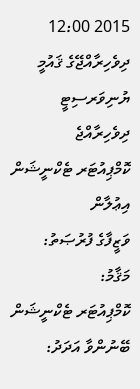2015 12:00
ދިވެހިރާއްޖޭގެ ޤައުމީ ޔުނިވަރސިޓީ
ދިވެހިރާއްޖެ
ކޮމްޕިއުޓަރ ޓެކްނީޝަން
އިޢުލާން
ވަޒީފާގެ ފުރުޞަތު:
މަޤާމު:
ކޮމްޕިއުޓަރ ޓެކްނީޝަން
ބޭނުންވާ އަދަދު: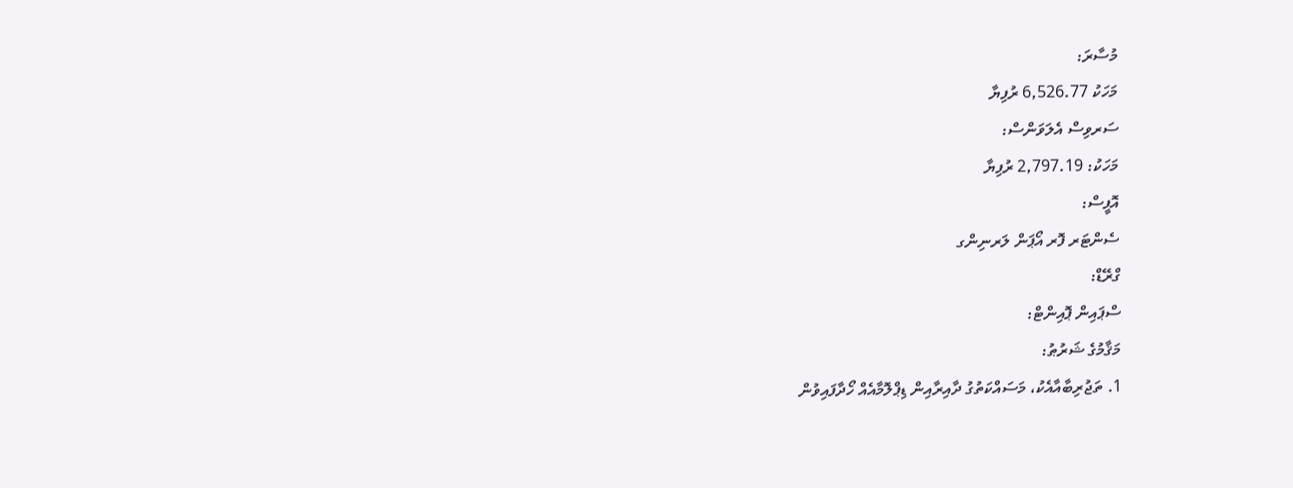މުސާރަ:
މަހަކު 6,526.77 ރުފިޔާ
ސަރވިސް އެލަވަންސް:
މަހަކު: 2,797.19 ރުފިޔާ
އޮފީސް:
ސެންޓަރ ފޮރ އޯޕަން ލަރނިންގ
ގްރޭޑް:
ސްޕައިން ޕޮއިންޓް:
މަޤާމުގެ ޝަރުޠު:
1. ތަޖުރިބާއާއެކު، މަސައްކަތުގު ދާއިރާއިން ޑިޕްލޮމާއެއް ހޯދާފައިވުން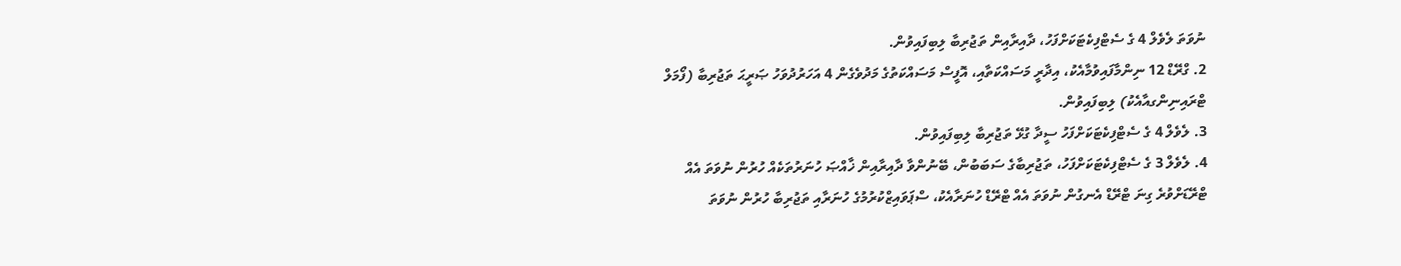ނުވަތަ ލެވެލް 4 ގެ ސެޓްފިކެޓަކަށްފަހު، ދާއިރާއިން ތަޖުރިބާ ލިބިފައިވުން.
2. ގްރޭޑް 12 ނިންމާފައިވުމާއެކު، އިދާރީ މަސައްކަތާއި، އޮފީސް މަސައްކަތުގެ މަދުވެގެން 4 އަހަރުދުވަހު ޞަރީޙަ ތަޖުރިބާ (ފޯމަލް ޓްރައިނިންގއާއެކު) ލިބިފައިވުން.
3. ލެވެލް 4 ގެ ސެޓްފިކެޓަކަށްފަހު ސީދާ ގުޅޭ ތަޖުރިބާ ލިބިފައިވުން.
4. ލެވެލް 3 ގެ ސެޓްފިކެޓަކަށްފަހު، ތަޖުރިބާގެ ސަބަބުން، ބޭނުންވާ ދާއިރާއިން ޚާއްޞަ ހުނަރުތަކެއް ހުރުން ނުވަތަ އެއް ޓްރޭޑަށްވުރެ ގިނަ ޓްރޭޑް އެނގުން ނުވަތަ އެއް ޓްރޭޑް ހުނަރާއެކު، ސްޕަވައިޒްކުރުމުގެ ހުނަރާއި ތަޖުރިބާ ހުރުން ނުވަތަ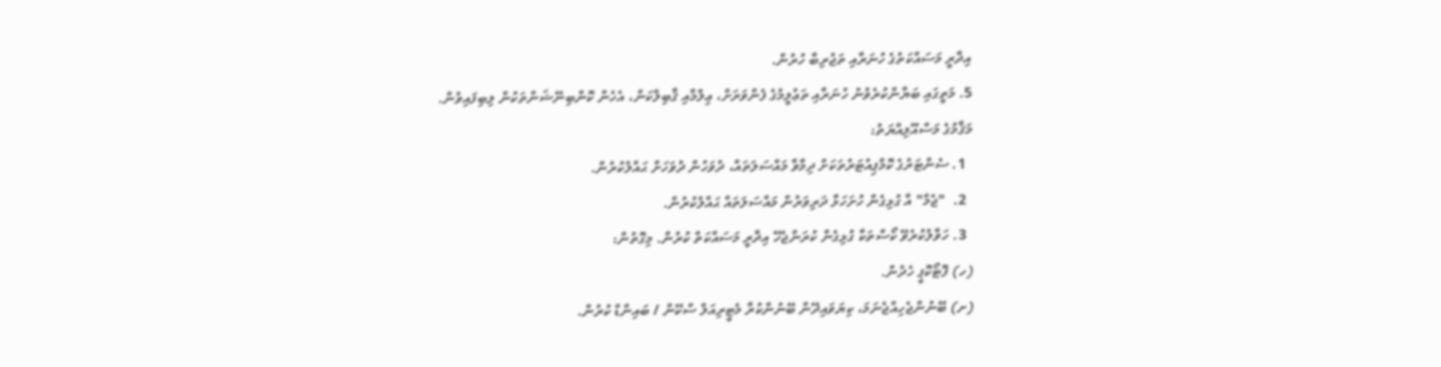އިދާރީ މަސައްކަތުގެ ހުނަރާއި ތަޖުރިބާ ހުރުން.
5. މަތީގައި ބަޔާންކުރެވުނު ހުނަރާއި ތަޢުލީމުގެ ފެންވަރަށް، ޢިލްމާއި ޤާބިލްކަން، އެހެން ކޮންބިނޭޝަންތަކުން ލިބިފައިވުން.
މަޤާމުގެ މަސްއޫލިއްޔަތު:
  1. ސެންޓަރުގެ ކޮމްޕިއުޓަރުތަކަށް ދިމާވާ މައްސަލަތައް، ދުވަހުން ދުވަހަށް ޙައްލުކުރުން.
  2.  "ޖެމް" އާ ގުޅިގެން ހުށަހަޅާ ދަރިވަރުން މައްސަލަތައް ޙައްލުކުރުން.
  3. ހަވާލުކުރެވޭ ކޯސްތަކާ ގުޅިގެން ކުރަންޖެހޭ އިދާރީ މަސައްކަތް ކުރުން. މިގޮތުން:
(ހ) ފޮޓޯކޮޕީ ހެދުން.
(ށ) ބޭނުންޖެހިއްޖެނަމަ، ކިޔަވައިދޭން ބޭނުންކުރާ މެޓީރިއަލް ސްކޭން / ބައިންޑް ކުރުން.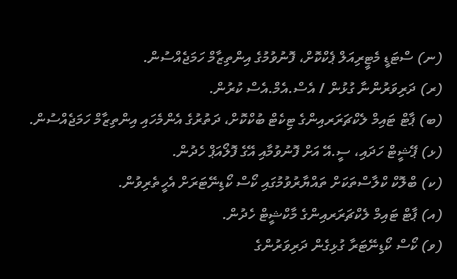(ނ) ސްޓަޑީ މެޓީރިއަލް ޕެކްކޮށް، ފޮނުވުމުގެ އިންތިޒާމް ހަމަޖެއްސުން.
(ރ) ދަރިވަރުންނާ ގުޅުން / އެސް.އެމް.އެސް ކުރުން.
(ބ) ޕާޓް ޓައިމް ލެކްޗަރަރއިންގެ ޓިކެޓް ބުކްކޮށް، ދަތުރުގެ އެންމެހައި އިންތިޒާމް ހަމަޖެއްސުން.
(ޅ) ޕޭޝީޓް ހަދައި، ސީ.އޭ އަށް ފޮނުވުމާއި އޭގެ ފޮލޯއަޕް ހެދުން.
(ކ) ބްލޮކް ކްލާސްތަކަށް ތައްޔާރުވުމުގައި ކޯސް ކޯޑިނޭޓަރަށް އެހީތެރިވުން.
(އ) ޕާޓް ޓައިމް ލެކްޗަރަރއިންގެ މާކްޝީޓް ހެދުން.
(ވ) ކޯސް ކޯޑިނޭޓަރާ ގުޅިގެން ދަރިވަރުންގެ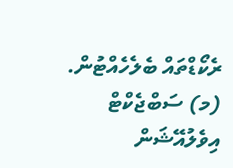ރެކޯޑްތައް ބެލެހެއްޓުން.
(މ) ސަބްޖެކްޓް އިވެލުއޭޝަން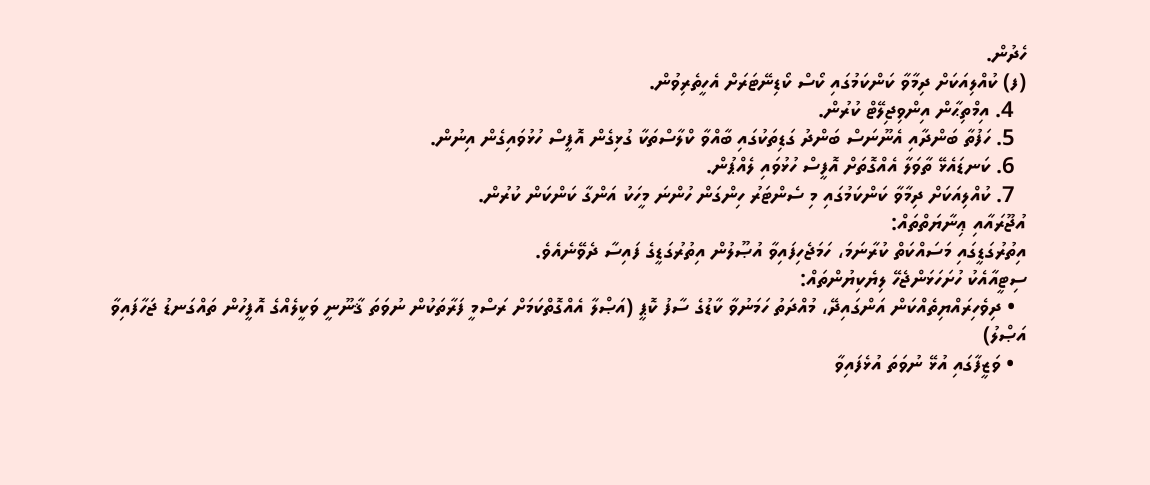ހެދުން.
(ފ) ކުއްލިއަކަށް ދިމާވާ ކަންކަމުގައި ކޯސް ކޯޑިނޭޓަރަށް އެހީތެރިވުން.
  4. އިމްތިޙާން އިންވިޖިލޭޓް ކުރުން.
  5. ހަފުތާ ބަންދާއި އެނޫނަސް ބަންދު ގަޑިތަކުގައި ބާއްވާ ކްލާސްތަކާ ގުޅިގެން އޮފީސް ހުޅުވައިގެން އިނުން.
  6. ކަނޑައެޅޭ ތާވަލާ އެއްގޮތަށް އޮފީސް ހުޅުވައި ލެއްޕުން.
  7. ކުއްލިއަކަށް ދިމާވާ ކަންކަމުގައި މި ސެންޓަރު ހިންގަން ހުންނަ މީހަކު އަންގާ ކަންކަން ކުރުން.
އުޖޫރައާއި ޢިނާޔަތްތައް:
އިތުރުގަޑީގައި މަސައްކަތް ކުރާނަމަ، ހަމަޖެހިފައިވާ އުޞޫލުން އިތުރުގަޑީގެ ފައިސާ ދެވޭނެއެވެ.
ސިޓީއާއެކު ހުށަހަޅަންޖެހޭ ލިޔެކިޔުންތައް:
  • ދިވެހިރައްޔިތެއްކަން އަންގައިދޭ، މުއްދަތު ހަމަނުވާ ކާޑުގެ ސާފު ކޮޕީ (އަޞްލާ އެއްގޮތްކަމަށް ރަސްމީ ފަރާތަކުން ނުވަތަ ޤާނޫނީ ވަކީލެއްގެ އޮފީހުން ތައްގަނޑު ޖަހާފައިވާ އަޞްލު)
  • ވަޒީފާގައި އުޅޭ ނުވަތަ އުޅެފައިވާ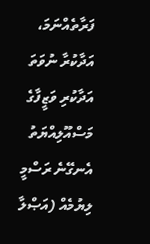ފަރާތެއްނަމަ، އަދާކުރާ ނުވަތަ އަދާކުރި ވަޒީފާގެ މަސްއޫލިއްޔަތު އެނގޭނެ ރަސްމީ ލިޔުމެއް (އަޞްލާ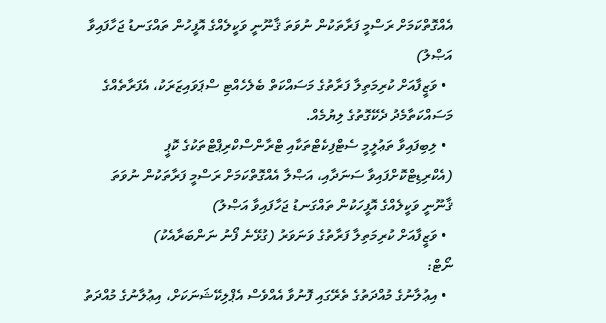އެއްގޮތްކަމަށް ރަސްމީ ފަރާތަކުން ނުވަތަ ޤާނޫނީ ވަކީލެއްގެ އޮފީހުން ތައްގަނޑު ޖަހާފައިވާ އަޞްލު)
  • ވަޒީފާއަށް ކުރިމަތިލާ ފަރާތުގެ މަސައްކަތް ބެލެހެއްޓި ސްޕަވައިޒަރަކު، އެފަރާތެއްގެ މަސައްކަތާމެދު ދެކޭގޮތުގެ ލިޔުމެއް.
  • ލިބިފައިވާ ތަޢުލީމީ ސެޓްފިކެޓްތަކާއި ޓްރާންސްކްރިޕްޓްތަކުގެ ކޮޕީ (އެކްރިޑިޓްކޮށްފައިވާ ސަނަދާއި، އަޞްލާ އެއްގޮތްކަމަށް ރަސްމީ ފަރާތަކުން ނުވަތަ ޤާނޫނީ ވަކީލެއްގެ އޮފީހަކުން ތައްގަނޑު ޖަހާފައިވާ އަޞްލު)
  • ވަޒީފާއަށް ކުރިމަތިލާ ފަރާތުގެ ވަނަވަރު (ގުޅޭނެ ފޯނު ނަންބަރާއެކު)
ނޯޓް:
  • އިޢުލާނުގެ މުއްދަތުގެ ތެރޭގައި ފޮނުވާ އެއްވެސް އެޕްލިކޭޝަނަކަށް، އިޢުލާނުގެ މުއްދަތު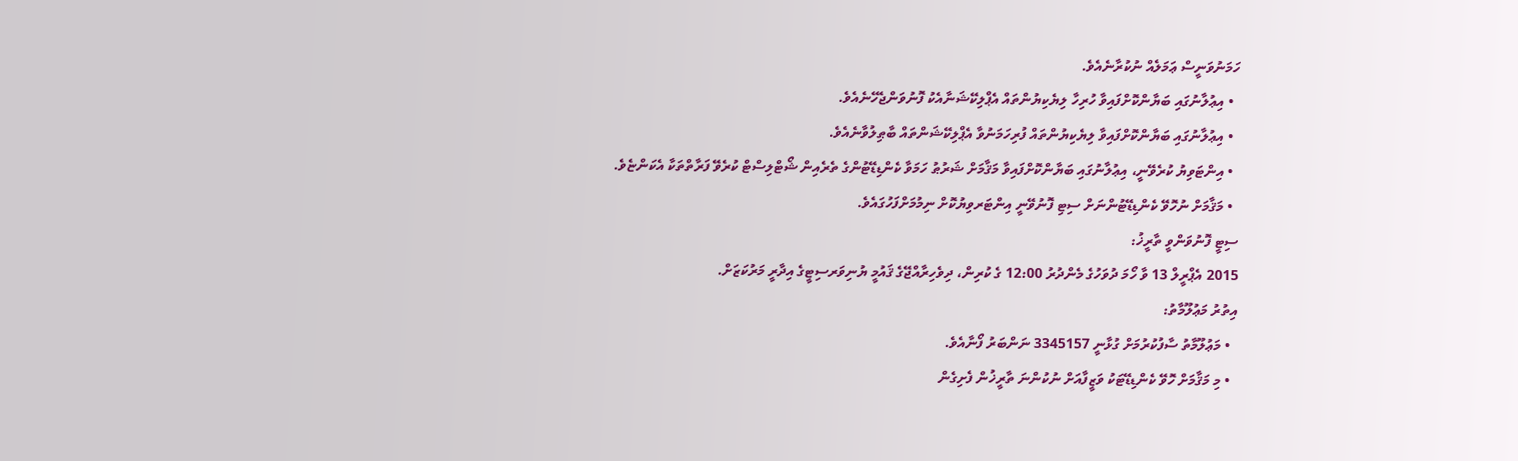ހަމަނުވަނީސް ޢަމަލެއް ނުކުރާނެއެވެ.
  • އިޢުލާނުގައި ބަޔާންކޮށްފައިވާ ހުރިހާ ލިޔެކިޔުންތައް އެޕްލިކޭޝަނާއެކު ފޮނުވަންޖެހޭނެއެވެ.
  • އިޢުލާނުގައި ބަޔާންކޮށްފައިވާ ލިޔެކިޔުންތައް ފުރިހަމަނުވާ އެޕްލިކޭޝަންތައް ބާޠިލުވާނެއެވެ.
  • އިންޓަވިޔު ކުރެވޭނީ، އިޢުލާނުގައި ބަޔާންކޮށްފައިވާ މަޤާމަށް ޝަރުޠު ހަމަވާ ކެންޑިޑޭޓުންގެ ތެރެއިން ޝޯޓްލިސްޓް ކުރެވޭ ފަރާތްތަކާ އެކަންޏެވެ.
  • މަޤާމަށް ނުހޮވޭ ކެންޑިޑޭޓުންނަށް ސިޓި ފޮނުވޭނީ އިންޓަރވިޔުކޮށް ނިމުމަށްފަހުގައެވެ.
ސިޓީ ފޮނުވަންވީ ތާރީޚު:
2015 އެޕްރީލް 13 ވާ ހޯމަ ދުވަހުގެ މެންދުރު 12:00 ގެ ކުރިން، ދިވެހިރާއްޖޭގެ ޤައުމީ ޔުނިވަރސިޓީގެ އިދާރީ މަރުކަޒަށް.
އިތުރު މަޢުލޫމާތު:
  • މަޢުލޫމާތު ސާފުކުރުމަށް ގުޅާނީ 3345157 ނަންބަރު ފޯނާއެވެ.
  • މި މަޤާމަށް ހޮވޭ ކެންޑިޑޭޓަކު ވަޒީފާއަށް ނުކުންނަ ތާރީޚުން ފެށިގެން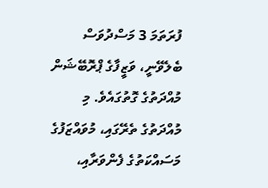ފުރަތަމަ 3 މަސްދުވަސް ބެލެވޭނީ، ވަޒީފާގެ ޕްރޮބޭޝަން މުއްދަތުގެ ގޮތުގައެވެ. މި މުއްދަތުގެ ތެރޭގައި، މުވައްޒަފުގެ މަސައްކަތުގެ ފެންވަރާއި،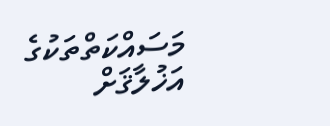މަސައްކަތްތަކުގެ އަޚުލާޤަށް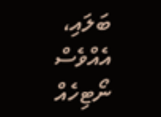ބަލައި،  އެއްވެސް ނޯޓިހެއް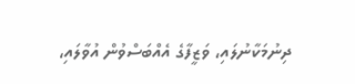ދިނުމަކާނުލައި، ވަޒީފާގެ އެއްބަސްވުން އުވާލައި،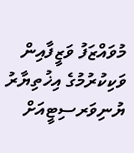މުވައްޒަފު ވަޒީފާއިން ވަކިކުރުމުގެ އިޚުތިޔާރު ޔުނިވަރސިޓީއަށް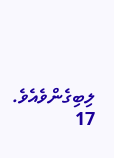ލިބިގެންވެއެވެ.
17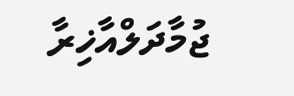ޖުމާދަލްއާޚިރާ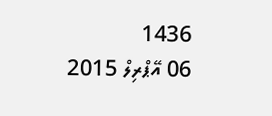1436
06 އޭޕްރިލް 2015